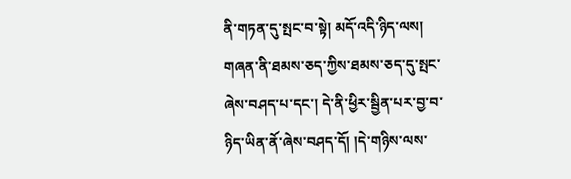ནི་གཏན་དུ་སྤང་བ་སྟེ། མདོ་འདི་ཉིད་ལས། གཞན་ནི་ཐམས་ཅད་ཀྱིས་ཐམས་ཅད་དུ་སྤང་ཞེས་བཤད་པ་དང་། དེ་ནི་ཕྱིར་སྦྱིན་པར་བྱ་བ་ཉིད་ཡིན་ནོ་ཞེས་བཤད་དོ། །དེ་གཉིས་ལས་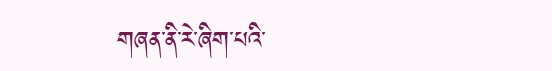གཞན་ནི་རེ་ཞིག་པའི་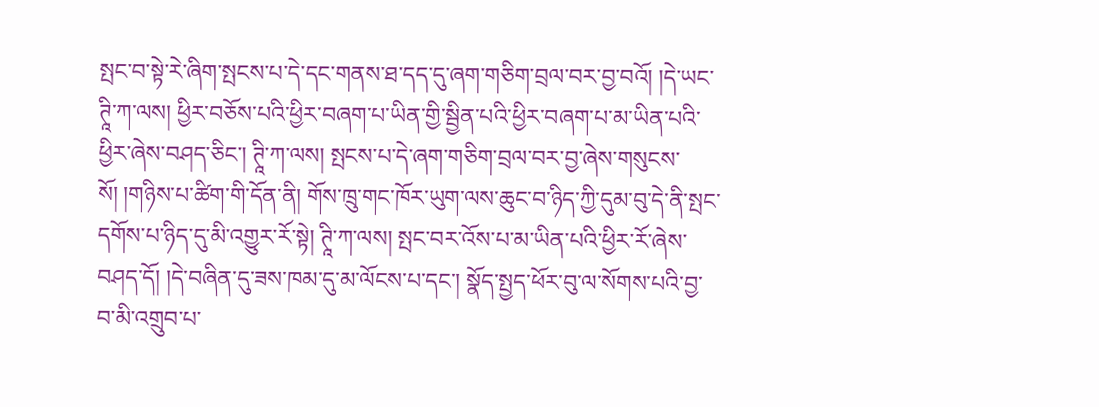སྤང་བ་སྟེ་རེ་ཞིག་སྤངས་པ་དེ་དང་གནས་ཐ་དད་དུ་ཞག་གཅིག་བྲལ་བར་བྱ་བའོ། །དེ་ཡང་ཊཱི་ཀ་ལས། ཕྱིར་བཅོས་པའི་ཕྱིར་བཞག་པ་ཡིན་གྱི་སྦྱིན་པའི་ཕྱིར་བཞག་པ་མ་ཡིན་པའི་ ཕྱིར་ཞེས་བཤད་ཅིང་། ཊཱི་ཀ་ལས། སྤངས་པ་དེ་ཞག་གཅིག་བྲལ་བར་བྱ་ཞེས་གསུངས་སོ། །གཉིས་པ་ཚིག་གི་དོན་ནི། གོས་ཁྲུ་གང་ཁོར་ཡུག་ལས་ཆུང་བ་ཉིད་ཀྱི་དུམ་བུ་དེ་ནི་སྤང་དགོས་པ་ཉིད་དུ་མི་འགྱུར་རོ་སྟེ། ཊཱི་ཀ་ལས། སྤང་བར་འོས་པ་མ་ཡིན་པའི་ཕྱིར་རོ་ཞེས་ བཤད་དོ། །དེ་བཞིན་དུ་ཟས་ཁམ་དུ་མ་ལོངས་པ་དང་། སྣོད་སྤྱད་ཕོར་བུ་ལ་སོགས་པའི་བྱ་བ་མི་འགྲུབ་པ་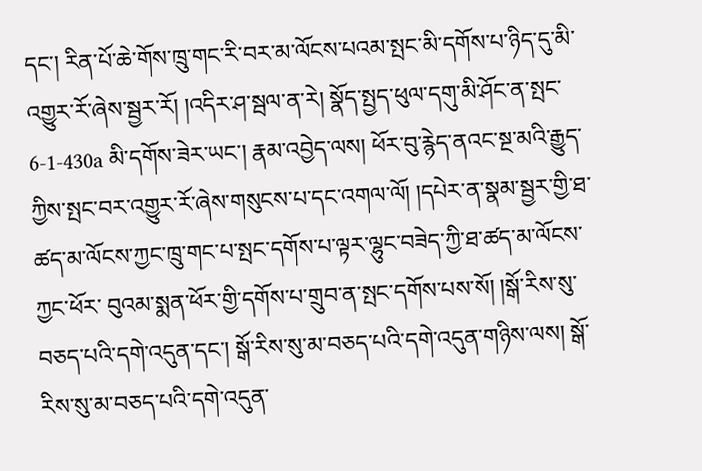དང་། རིན་པོ་ཆེ་གོས་ཁྲུ་གང་རི་བར་མ་ལོངས་པའམ་སྤང་མི་དགོས་པ་ཉིད་དུ་མི་འགྱུར་རོ་ཞེས་སྦྱར་རོ། །འདིར་ཤ་སྦལ་ན་རེ། སྣོད་སྤྱད་ཕུལ་དགུ་མི་ཤོང་ན་སྤང་ 6-1-430a མི་དགོས་ཟེར་ཡང་། རྣམ་འབྱེད་ལས། ཕོར་བུ་རྙེད་ནའང་སྔ་མའི་རྒྱུད་ཀྱིས་སྤང་བར་འགྱུར་རོ་ཞེས་གསུངས་པ་དང་འགལ་ལོ། །དཔེར་ན་སྣམ་སྦྱར་གྱི་ཐ་ཚད་མ་ལོངས་ཀྱང་ཁྲུ་གང་པ་སྤང་དགོས་པ་ལྟར་ལྷུང་བཟེད་ཀྱི་ཐ་ཚད་མ་ལོངས་ཀྱང་ཕོར་ བུའམ་སྨན་ཕོར་གྱི་དགོས་པ་གྲུབ་ན་སྤང་དགོས་པས་སོ། །སྒོ་རིས་སུ་བཅད་པའི་དགེ་འདུན་དང་། སྒོ་རིས་སུ་མ་བཅད་པའི་དགེ་འདུན་གཉིས་ལས། སྒོ་རིས་སུ་མ་བཅད་པའི་དགེ་འདུན་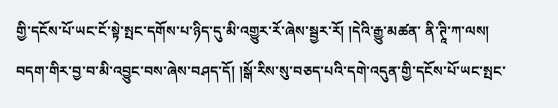གྱི་དངོས་པོ་ཡང་ངོ་སྟེ་སྤང་དགོས་པ་ཉིད་དུ་མི་འགྱུར་རོ་ཞེས་སྦྱར་རོ། །དེའི་རྒྱུ་མཚན་ ནི་ཊཱི་ཀ་ལས། བདག་གིར་བྱ་བ་མི་འབྱུང་བས་ཞེས་བཤད་དོ། །སྒོ་རིས་སུ་བཅད་པའི་དགེ་འདུན་གྱི་དངོས་པོ་ཡང་སྤང་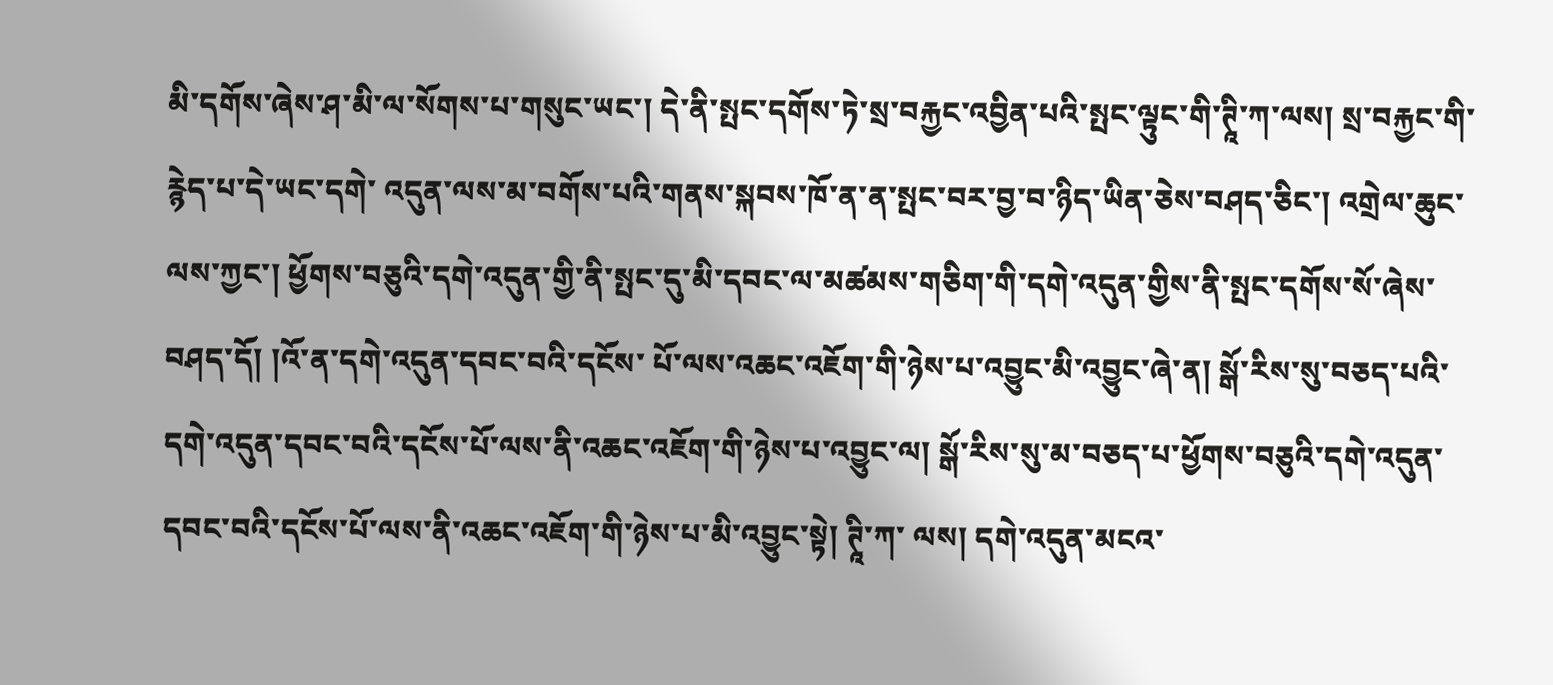མི་དགོས་ཞེས་ཤ་མི་ལ་སོགས་པ་གསུང་ཡང་། དེ་ནི་སྤང་དགོས་ཏེ་སྲ་བརྐྱང་འབྱིན་པའི་སྤང་ལྟུང་གི་ཊཱི་ཀ་ལས། སྲ་བརྐྱང་གི་རྙེད་པ་དེ་ཡང་དགེ་ འདུན་ལས་མ་བགོས་པའི་གནས་སྐབས་ཁོ་ན་ན་སྤང་བར་བྱ་བ་ཉིད་ཡིན་ཅེས་བཤད་ཅིང་། འགྲེལ་ཆུང་ལས་ཀྱང་། ཕྱོགས་བཅུའི་དགེ་འདུན་གྱི་ནི་སྤང་དུ་མི་དབང་ལ་མཚམས་གཅིག་གི་དགེ་འདུན་གྱིས་ནི་སྤང་དགོས་སོ་ཞེས་བཤད་དོ། །འོ་ན་དགེ་འདུན་དབང་བའི་དངོས་ པོ་ལས་འཆང་འཇོག་གི་ཉེས་པ་འབྱུང་མི་འབྱུང་ཞེ་ན། སྒོ་རིས་སུ་བཅད་པའི་དགེ་འདུན་དབང་བའི་དངོས་པོ་ལས་ནི་འཆང་འཇོག་གི་ཉེས་པ་འབྱུང་ལ། སྒོ་རིས་སུ་མ་བཅད་པ་ཕྱོགས་བཅུའི་དགེ་འདུན་དབང་བའི་དངོས་པོ་ལས་ནི་འཆང་འཇོག་གི་ཉེས་པ་མི་འབྱུང་སྟེ། ཊཱི་ཀ་ ལས། དགེ་འདུན་མངའ་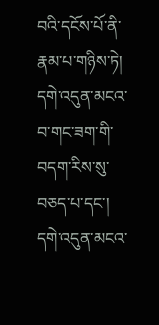བའི་དངོས་པོ་ནི་རྣམ་པ་གཉིས་ཏེ། དགེ་འདུན་མངའ་བ་གང་ཟག་གི་བདག་རིས་སུ་བཅད་པ་དང་། དགེ་འདུན་མངའ་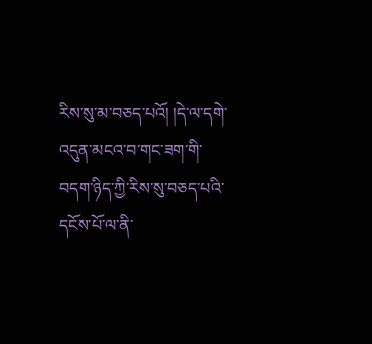རིས་སུ་མ་བཅད་པའོ། །དེ་ལ་དགེ་འདུན་མངའ་བ་གང་ཟག་གི་བདག་ཉིད་ཀྱི་རིས་སུ་བཅད་པའི་དངོས་པོ་ལ་ནི་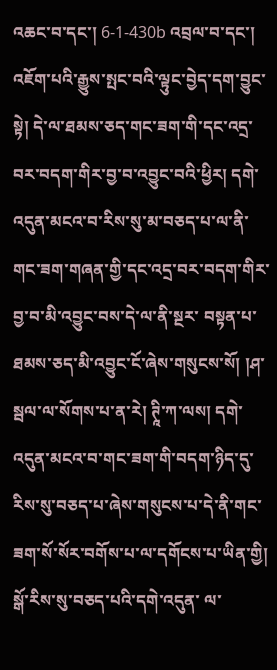འཆང་བ་དང་། 6-1-430b འབྲལ་བ་དང་། འཇོག་པའི་རྒྱུས་སྤང་བའི་ལྟུང་བྱེད་དག་བྱུང་སྟེ། དེ་ལ་ཐམས་ཅད་གང་ཟག་གི་དང་འདྲ་བར་བདག་གིར་བྱ་བ་འབྱུང་བའི་ཕྱིར། དགེ་འདུན་མངའ་བ་རིས་སུ་མ་བཅད་པ་ལ་ནི་གང་ཟག་གཞན་གྱི་དང་འདྲ་བར་བདག་གིར་བྱ་བ་མི་འབྱུང་བས་དེ་ལ་ནི་སྔར་ བསྟན་པ་ཐམས་ཅད་མི་འབྱུང་ངོ་ཞེས་གསུངས་སོ། །ཤ་སྦལ་ལ་སོགས་པ་ན་རེ། ཊཱི་ཀ་ལས། དགེ་འདུན་མངའ་བ་གང་ཟག་གི་བདག་ཉིད་དུ་རིས་སུ་བཅད་པ་ཞེས་གསུངས་པ་དེ་ནི་གང་ཟག་སོ་སོར་བགོས་པ་ལ་དགོངས་པ་ཡིན་གྱི། སྒོ་རིས་སུ་བཅད་པའི་དགེ་འདུན་ ལ་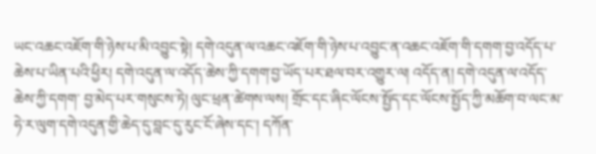ཡང་འཆང་འཇོག་གི་ཉེས་པ་མི་འབྱུང་སྟེ། དགེ་འདུན་ལ་འཆང་འཇོག་གི་ཉེས་པ་འབྱུང་ན་འཆང་འཇོག་གི་དགག་བྱ་འདོད་པ་ཆེས་པ་ཡིན་པའི་ཕྱིར། དགེ་འདུན་ལ་འདོད་ཆེས་ཀྱི་དགག་བྱ་ཡོད་པར་ཐལ་བར་འགྱུར་ལ། འདོད་ན། དགེ་འདུན་ལ་འདོད་ཆེས་ཀྱི་དགག་ བྱ་མེད་པར་གསུངས་ཏེ། ལུང་ཕྲན་ཚེགས་ལས། གྲོང་དང་ཞིང་ལོངས་སྤྱོད་དང་ལོངས་སྤྱོད་ཀྱི་མཆོག་བ་ལང་མ་ཧེ་ར་ལུག་དགེ་འདུན་གྱི་ཆེད་དུ་བླང་དུ་རུང་ངོ་ཞེས་དང་། དཀོན་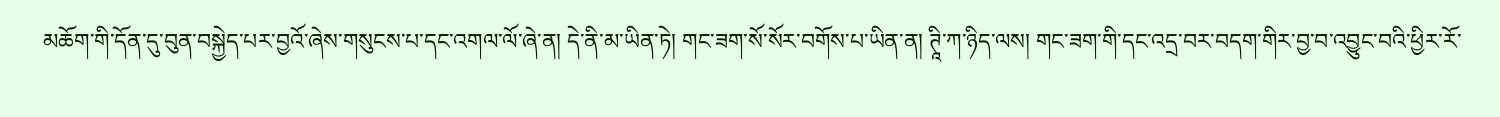མཆོག་གི་དོན་དུ་བུན་བསྐྱེད་པར་བྱའོ་ཞེས་གསུངས་པ་དང་འགལ་ལོ་ཞེ་ན། དེ་ནི་མ་ཡིན་ཏེ། གང་ཟག་སོ་སོར་བགོས་པ་ཡིན་ན། ཊཱི་ཀ་ཉིད་ལས། གང་ཟག་གི་དང་འདྲ་བར་བདག་གིར་བྱ་བ་འབྱུང་བའི་ཕྱིར་རོ་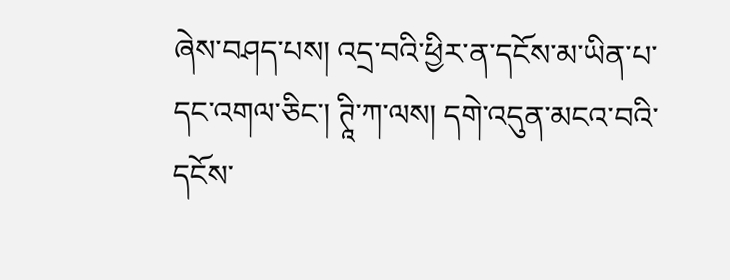ཞེས་བཤད་པས། འདྲ་བའི་ཕྱིར་ན་དངོས་མ་ཡིན་པ་དང་འགལ་ཅིང་། ཊཱི་ཀ་ལས། དགེ་འདུན་མངའ་བའི་དངོས་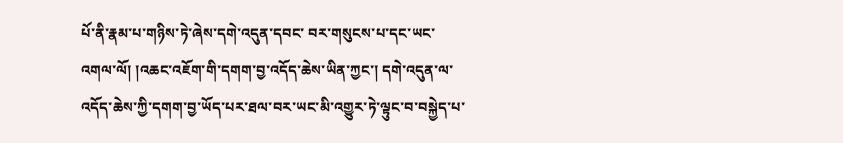པོ་ནི་རྣམ་པ་གཉིས་ཏེ་ཞེས་དགེ་འདུན་དབང་ བར་གསུངས་པ་དང་ཡང་འགལ་ལོ། །འཆང་འཇོག་གི་དགག་བྱ་འདོད་ཆེས་ཡིན་ཀྱང་། དགེ་འདུན་ལ་འདོད་ཆེས་ཀྱི་དགག་བྱ་ཡོད་པར་ཐལ་བར་ཡང་མི་འགྱུར་ཏེ་ལྟུང་བ་བསྐྱེད་པ་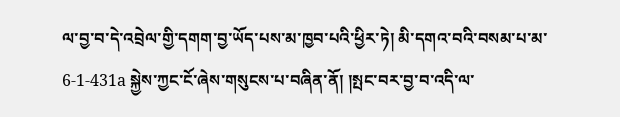ལ་བྱ་བ་དེ་འབྲེལ་གྱི་དགག་བྱ་ཡོད་པས་མ་ཁྱབ་པའི་ཕྱིར་ཏེ། མི་དགའ་བའི་བསམ་པ་མ་ 6-1-431a སྐྱེས་ཀྱང་ངོ་ཞེས་གསུངས་པ་བཞིན་ནོ། །སྤང་བར་བྱ་བ་འདི་ལ་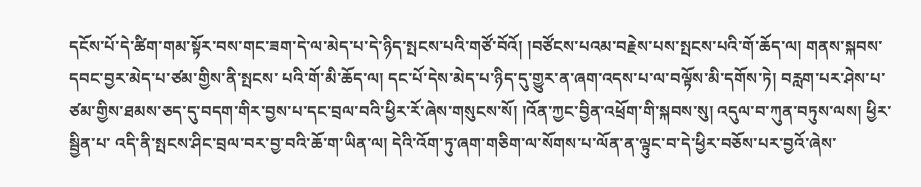དངོས་པོ་དེ་ཚིག་གམ་སྟོར་བས་གང་ཟག་དེ་ལ་མེད་པ་དེ་ཉིད་སྤངས་པའི་གཙོ་བོའོ། །བཙོངས་པའམ་བརྗེས་པས་སྤངས་པའི་གོ་ཆོད་ལ། གནས་སྐབས་དབང་བྱར་མེད་པ་ཙམ་གྱིས་ནི་སྤངས་ པའི་གོ་མི་ཆོད་ལ། དང་པོ་དེས་མེད་པ་ཉིད་དུ་གྱུར་ན་ཞག་འདས་པ་ལ་བལྟོས་མི་དགོས་ཏེ། བརླག་པར་ཤེས་པ་ཙམ་གྱིས་ཐམས་ཅད་དུ་བདག་གིར་བྱས་པ་དང་བྲལ་བའི་ཕྱིར་རོ་ཞེས་གསུངས་སོ། །འོན་ཀྱང་བྱིན་འཕྲོག་གི་སྐབས་སུ། འདུལ་བ་ཀུན་བཏུས་ལས། ཕྱིར་སྦྱིན་པ་ འདི་ནི་སྤངས་ཤིང་བྲལ་བར་བྱ་བའི་ཆོ་ག་ཡིན་ལ། དེའི་འོག་ཏུ་ཞག་གཅིག་ལ་སོགས་པ་ལོན་ན་ལྟུང་བ་དེ་ཕྱིར་བཅོས་པར་བྱའོ་ཞེས་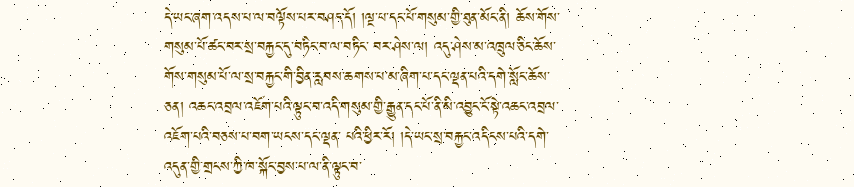དེ་ཡང་ཞག་འདས་པ་ལ་བལྟོས་པར་བཤད་དོ། །ལྔ་པ་དང་པོ་གསུམ་གྱི་ཐུན་མོང་ནི། ཆོས་གོས་གསུམ་པོ་ཚང་བར་སྲ་བརྐྱང་དུ་བཏིང་བ་ལ་བཏིང་ བར་ཤེས་ལ། འདུ་ཤེས་མ་འཁྲུལ་ཅིང་ཆོས་གོས་གསུམ་པོ་ལ་སྲ་བརྐྱང་གི་བྱིན་རླབས་ཆགས་པ་མ་ཞིག་པ་དང་ལྡན་པའི་དགེ་སློང་ཆོས་ཅན། འཆང་འབྲལ་འཇོག་པའི་ལྟུང་བ་འདི་གསུམ་གྱི་རྒྱུན་དང་པོ་ནི་མི་འབྱུང་ངོ་སྟེ་འཆང་འབྲལ་འཇོག་པའི་བཅས་པ་བག་ཡངས་དང་ལྡན་ པའི་ཕྱིར་རོ། །དེ་ཡང་སྲ་བརྐྱང་འདིངས་པའི་དགེ་འདུན་གྱི་གྲངས་ཀྱི་ཁ་སྐོང་བྱས་པ་ལ་ནི་ལྟུང་བ་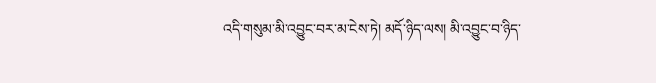འདི་གསུམ་མི་འབྱུང་བར་མ་ངེས་ཏེ། མདོ་ཉིད་ལས། མི་འབྱུང་བ་ཉིད་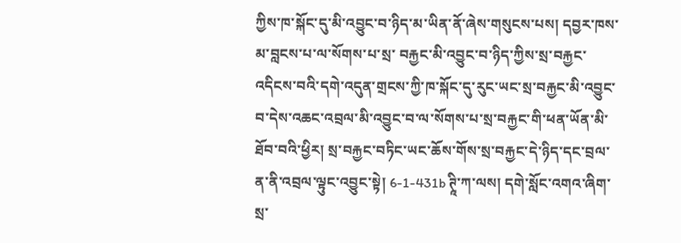ཀྱིས་ཁ་སྐོང་དུ་མི་འབྱུང་བ་ཉིད་མ་ཡིན་ནོ་ཞེས་གསུངས་པས། དབྱར་ཁས་མ་བླངས་པ་ལ་སོགས་པ་སྲ་ བརྐྱང་མི་འབྱུང་བ་ཉིད་ཀྱིས་སྲ་བརྐྱང་འདིངས་བའི་དགེ་འདུན་གྲངས་ཀྱི་ཁ་སྐོང་དུ་རུང་ཡང་སྲ་བརྐྱང་མི་འབྱུང་བ་དེས་འཆང་འབྲལ་མི་འབྱུང་བ་ལ་སོགས་པ་སྲ་བརྐྱང་གི་ཕན་ཡོན་མི་ཐོབ་བའི་ཕྱིར། སྲ་བརྐྱང་བཏིང་ཡང་ཆོས་གོས་སྲ་བརྐྱང་དེ་ཉིད་དང་བྲལ་ན་ནི་འབྲལ་ལྟུང་འབྱུང་སྟེ། 6-1-431b ཊཱི་ཀ་ལས། དགེ་སློང་འགའ་ཞིག་སྲ་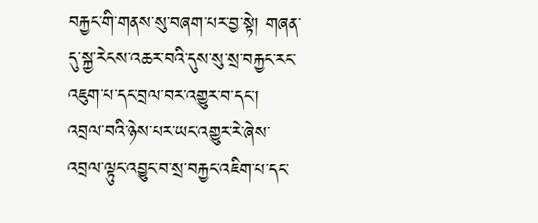བརྐྱང་གི་གནས་སུ་བཞག་པར་བྱ་སྟེ། གཞན་དུ་སྐྱ་རེངས་འཆར་བའི་དུས་སུ་སྲ་བརྐྱང་རང་འཇུག་པ་དང་བྲལ་བར་འགྱུར་བ་དང་། འབྲལ་བའི་ཉེས་པར་ཡང་འགྱུར་རེ་ཞེས་འབྲལ་ལྟུང་འབྱུང་བ་སྲ་བརྐྱང་འཇིག་པ་དང་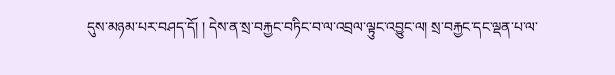དུས་མཉམ་པར་བཤད་དོ། ། དེས་ན་སྲ་བརྐྱང་བཏིང་བ་ལ་འབྲལ་ལྟུང་འབྱུང་ལ། སྲ་བརྐྱང་དང་ལྡན་པ་ལ་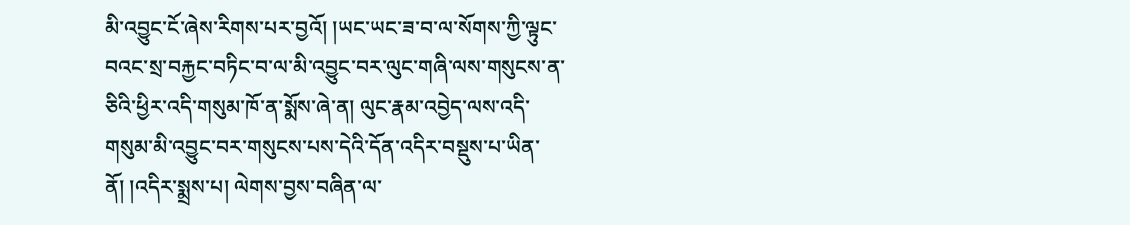མི་འབྱུང་ངོ་ཞེས་རིགས་པར་བྱའོ། །ཡང་ཡང་ཟ་བ་ལ་སོགས་ཀྱི་ལྟུང་བའང་སྲ་བརྐྱང་བཏིང་བ་ལ་མི་འབྱུང་བར་ལུང་གཞི་ལས་གསུངས་ན་ཅིའི་ཕྱིར་འདི་གསུམ་ཁོ་ན་སྨོས་ཞེ་ན། ལུང་རྣམ་འབྱེད་ལས་འདི་ གསུམ་མི་འབྱུང་བར་གསུངས་པས་དེའི་དོན་འདིར་བསྡུས་པ་ཡིན་ནོ། །འདིར་སྨྲས་པ། ལེགས་བྱས་བཞིན་ལ་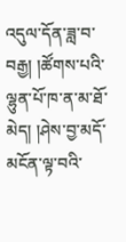འདུལ་དོན་ཟླ་བ་བརྒྱ། །ཚོགས་པའི་ལྷུན་པོ་ཁ་ན་མ་ཐོ་མེད། །ཤེས་བྱ་མདོ་མངོན་ལྟ་བའི་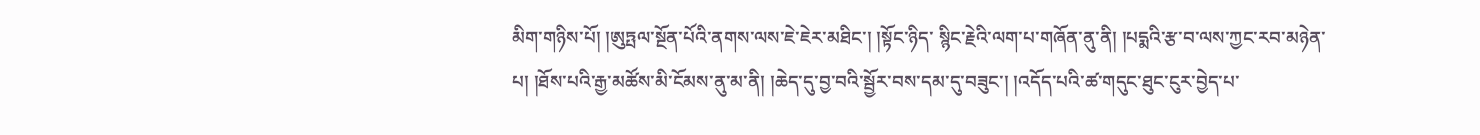མིག་གཉིས་པོ། །ཨུཏྤལ་སྔོན་པོའི་ནགས་ལས་ཇེ་ཇེར་མཐིང་། །སྟོང་ཉིད་ སྙིང་རྗེའི་ལག་པ་གཞོན་ནུ་ནི། །པདྨའི་རྩ་བ་ལས་ཀྱང་རབ་མཉེན་པ། །ཐོས་པའི་རྒྱ་མཚོས་མི་ངོམས་ནུ་མ་ནི། །ཆེད་དུ་བྱ་བའི་སྦྱོར་བས་དམ་དུ་བཟུང་། །འདོད་པའི་ཚ་གདུང་ཐུང་ངུར་བྱེད་པ་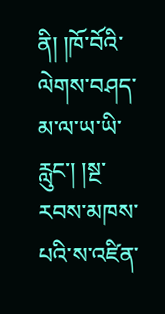ནི། །ཁོ་བོའི་ལེགས་བཤད་མ་ལ་ཡ་ཡི་རླུང་། །སྔ་རབས་མཁས་པའི་ས་འཛིན་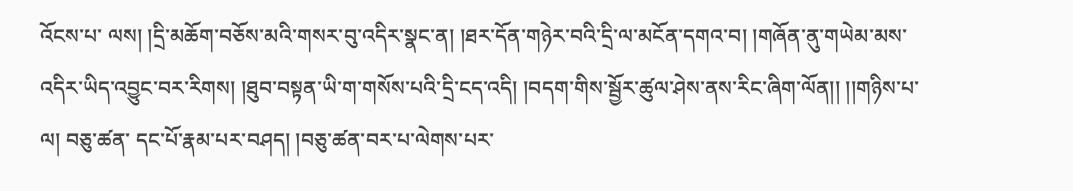འོངས་པ་ ལས། །དྲི་མཆོག་བཅོས་མའི་གསར་བུ་འདིར་སྣང་ན། །ཐར་དོན་གཉེར་བའི་དྲི་ལ་མངོན་དགའ་བ། །གཞོན་ནུ་གཡེམ་མས་འདིར་ཡིད་འབྱུང་བར་རིགས། །ཐུབ་བསྟན་ཡི་ག་གསོས་པའི་དྲི་ངད་འདི། །བདག་གིས་སྦྱོར་ཚུལ་ཤེས་ནས་རིང་ཞིག་ལོན།། །།གཉིས་པ་ལ། བཅུ་ཚན་ དང་པོ་རྣམ་པར་བཤད། །བཅུ་ཚན་བར་པ་ལེགས་པར་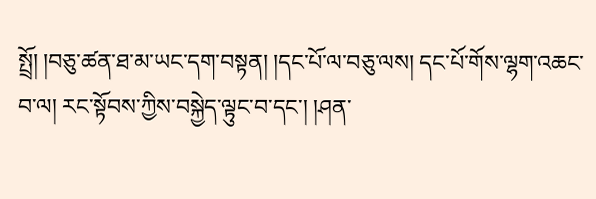སྤྲོ། །བཅུ་ཚན་ཐ་མ་ཡང་དག་བསྟན། །དང་པོ་ལ་བཅུ་ལས། དང་པོ་གོས་ལྷག་འཆང་བ་ལ། རང་སྟོབས་ཀྱིས་བསྐྱེད་ལྟུང་བ་དང་། །ཤན་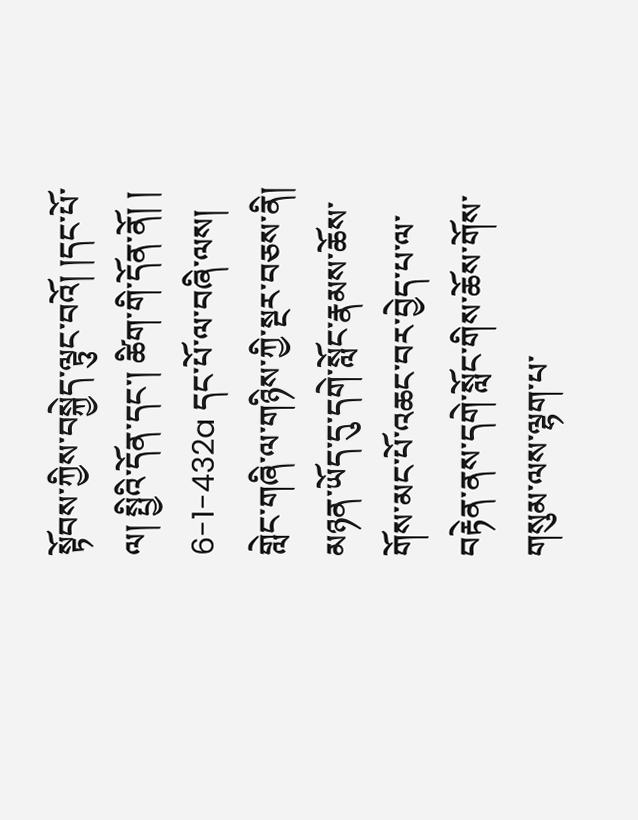སྟོབས་ཀྱིས་བསྐྱེད་ལྟུང་བའོ། །དང་པོ་ལ། སྤྱིའི་དོན་དང་། ཚིག་གི་དོན་ནོ། ། 6-1-432a དང་པོ་ལ་བཞི་ལས། གླེང་གཞི་ལ་གཉིས་ཀྱི་སྔར་བཅས་ནི། མཉན་ཡོད་དུ་དགེ་སློང་རྣམས་ཆོས་གོས་མང་པོ་འཆང་བར་བྱེད་པ་ལ་བརྟེན་ནས་དགེ་སློང་གིས་ཆོས་གོས་གསུམ་ལས་ལྷག་པ་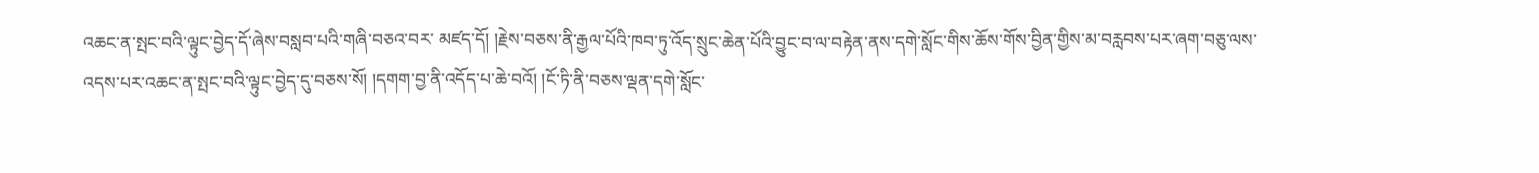འཆང་ན་སྤང་བའི་ལྟུང་བྱེད་དོ་ཞེས་བསླབ་པའི་གཞི་བཅའ་བར་ མཛད་དོ། །རྗེས་བཅས་ནི་རྒྱལ་པོའི་ཁབ་ཏུ་འོད་སྲུང་ཆེན་པོའི་བྱུང་བ་ལ་བརྟེན་ནས་དགེ་སློང་གིས་ཆོས་གོས་བྱིན་གྱིས་མ་བརླབས་པར་ཞག་བཅུ་ལས་འདས་པར་འཆང་ན་སྤང་བའི་ལྟུང་བྱེད་དུ་བཅས་སོ། །དགག་བྱ་ནི་འདོད་པ་ཆེ་བའོ། །ངོ་ཏི་ནི་བཅས་ལྡན་དགེ་སློང་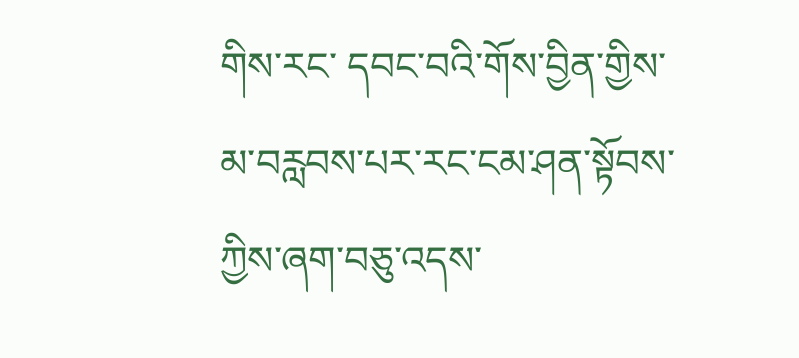གིས་རང་ དབང་བའི་གོས་བྱིན་གྱིས་མ་བརླབས་པར་རང་ངམ་ཤན་སྟོབས་ཀྱིས་ཞག་བཅུ་འདས་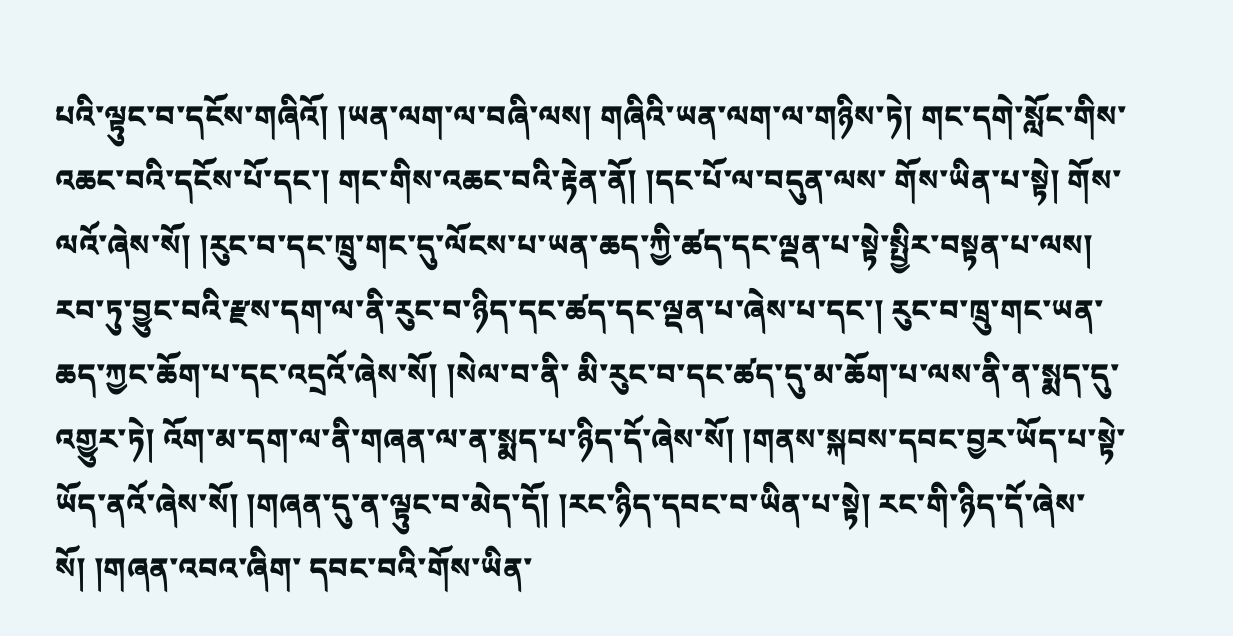པའི་ལྟུང་བ་དངོས་གཞིའོ། །ཡན་ལག་ལ་བཞི་ལས། གཞིའི་ཡན་ལག་ལ་གཉིས་ཏེ། གང་དགེ་སློང་གིས་འཆང་བའི་དངོས་པོ་དང་། གང་གིས་འཆང་བའི་རྟེན་ནོ། །དང་པོ་ལ་བདུན་ལས་ གོས་ཡིན་པ་སྟེ། གོས་ལའོ་ཞེས་སོ། །རུང་བ་དང་ཁྲུ་གང་དུ་ལོངས་པ་ཡན་ཆད་ཀྱི་ཚད་དང་ལྡན་པ་སྟེ་སྤྱིར་བསྟན་པ་ལས། རབ་ཏུ་བྱུང་བའི་རྫས་དག་ལ་ནི་རུང་བ་ཉིད་དང་ཚད་དང་ལྡན་པ་ཞེས་པ་དང་། རུང་བ་ཁྲུ་གང་ཡན་ཆད་ཀྱང་ཆོག་པ་དང་འདྲའོ་ཞེས་སོ། །སེལ་བ་ནི་ མི་རུང་བ་དང་ཚད་དུ་མ་ཆོག་པ་ལས་ནི་ན་སྨད་དུ་འགྱུར་ཏེ། འོག་མ་དག་ལ་ནི་གཞན་ལ་ན་སྨད་པ་ཉིད་དོ་ཞེས་སོ། །གནས་སྐབས་དབང་བྱར་ཡོད་པ་སྟེ་ཡོད་ནའོ་ཞེས་སོ། །གཞན་དུ་ན་ལྟུང་བ་མེད་དོ། །རང་ཉིད་དབང་བ་ཡིན་པ་སྟེ། རང་གི་ཉིད་དོ་ཞེས་སོ། །གཞན་འབའ་ཞིག་ དབང་བའི་གོས་ཡིན་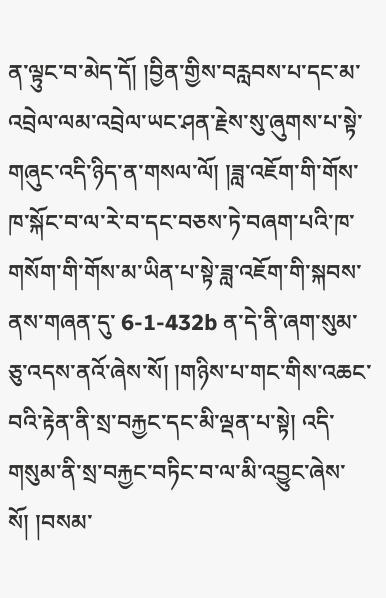ན་ལྟུང་བ་མེད་དོ། །བྱིན་གྱིས་བརླབས་པ་དང་མ་འབྲེལ་ལམ་འབྲེལ་ཡང་ཤན་རྗེས་སུ་ཞུགས་པ་སྟེ་གཞུང་འདི་ཉིད་ན་གསལ་ལོ། །ཟླ་འཇོག་གི་གོས་ཁ་སྐོང་བ་ལ་རེ་བ་དང་བཅས་ཏེ་བཞག་པའི་ཁ་གསོག་གི་གོས་མ་ཡིན་པ་སྟེ་ཟླ་འཇོག་གི་སྐབས་ནས་གཞན་དུ་ 6-1-432b ན་དེ་ནི་ཞག་སུམ་ཅུ་འདས་ནའོ་ཞེས་སོ། །གཉིས་པ་གང་གིས་འཆང་བའི་རྟེན་ནི་སྲ་བརྐྱང་དང་མི་ལྡན་པ་སྟེ། འདི་གསུམ་ནི་སྲ་བརྐྱང་བཏིང་བ་ལ་མི་འབྱུང་ཞེས་སོ། །བསམ་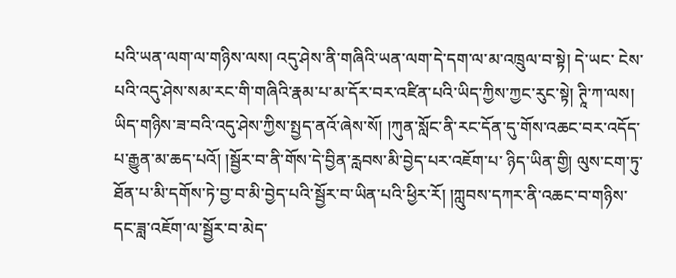པའི་ཡན་ལག་ལ་གཉིས་ལས། འདུ་ཤེས་ནི་གཞིའི་ཡན་ལག་དེ་དག་ལ་མ་འཁྲུལ་བ་སྟེ། དེ་ཡང་ ངེས་པའི་འདུ་ཤེས་སམ་རང་གི་གཞིའི་རྣམ་པ་མ་དོར་བར་འཛིན་པའི་ཡིད་ཀྱིས་ཀྱང་རུང་སྟེ། ཊཱི་ཀ་ལས། ཡིད་གཉིས་ཟ་བའི་འདུ་ཤེས་ཀྱིས་སྤྱད་ནའོ་ཞེས་སོ། །ཀུན་སློང་ནི་རང་དོན་དུ་གོས་འཆང་བར་འདོད་པ་རྒྱུན་མ་ཆད་པའོ། །སྦྱོར་བ་ནི་གོས་དེ་བྱིན་རླབས་མི་བྱེད་པར་འཇོག་པ་ ཉིད་ཡིན་གྱི། ལུས་ངག་ཏུ་ཐོན་པ་མི་དགོས་ཏེ་བྱ་བ་མི་བྱེད་པའི་སྦྱོར་བ་ཡིན་པའི་ཕྱིར་རོ། །ཀླུབས་དཀར་ནི་འཆང་བ་གཉིས་དང་ཟླ་འཇོག་ལ་སྦྱོར་བ་མེད་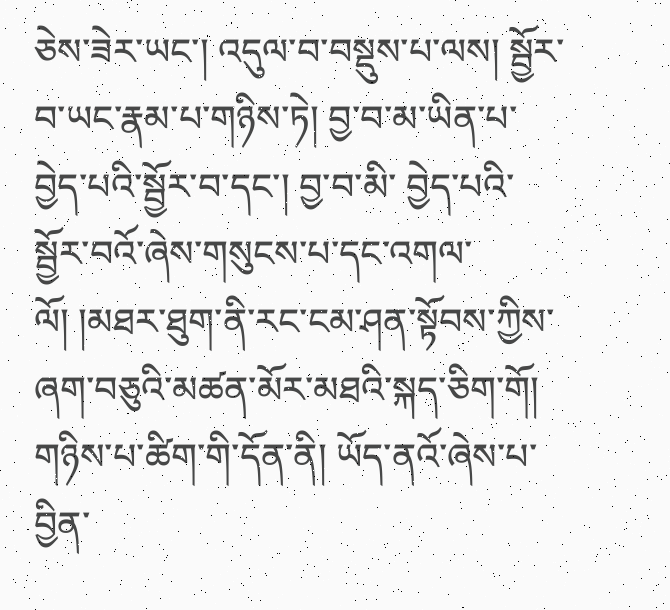ཅེས་ཟེར་ཡང་། འདུལ་བ་བསྡུས་པ་ལས། སྦྱོར་བ་ཡང་རྣམ་པ་གཉིས་ཏེ། བྱ་བ་མ་ཡིན་པ་བྱེད་པའི་སྦྱོར་བ་དང་། བྱ་བ་མི་ བྱེད་པའི་སྦྱོར་བའོ་ཞེས་གསུངས་པ་དང་འགལ་ལོ། །མཐར་ཐུག་ནི་རང་ངམ་ཤན་སྟོབས་ཀྱིས་ཞག་བཅུའི་མཚན་མོར་མཐའི་སྐད་ཅིག་གོ། གཉིས་པ་ཚིག་གི་དོན་ནི། ཡོད་ནའོ་ཞེས་པ་བྱིན་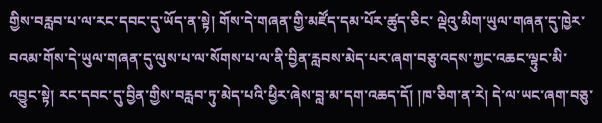གྱིས་བརླབ་པ་ལ་རང་དབང་དུ་ཡོད་ན་སྟེ། གོས་དེ་གཞན་གྱི་མཛོད་དམ་པོར་ཚུད་ཅིང་ ལྡེའུ་མིག་ཡུལ་གཞན་དུ་ཁྱེར་བའམ་གོས་དེ་ཡུལ་གཞན་དུ་ལུས་པ་ལ་སོགས་པ་ལ་ནི་བྱིན་རླབས་མེད་པར་ཞག་བཅུ་འདས་ཀྱང་འཆང་ལྟུང་མི་འབྱུང་སྟེ། རང་དབང་དུ་བྱིན་གྱིས་བརླབ་ཏུ་མེད་པའི་ཕྱིར་ཞེས་བླ་མ་དག་འཆད་དོ། །ཁ་ཅིག་ན་རེ། དེ་ལ་ཡང་ཞག་བཅུ་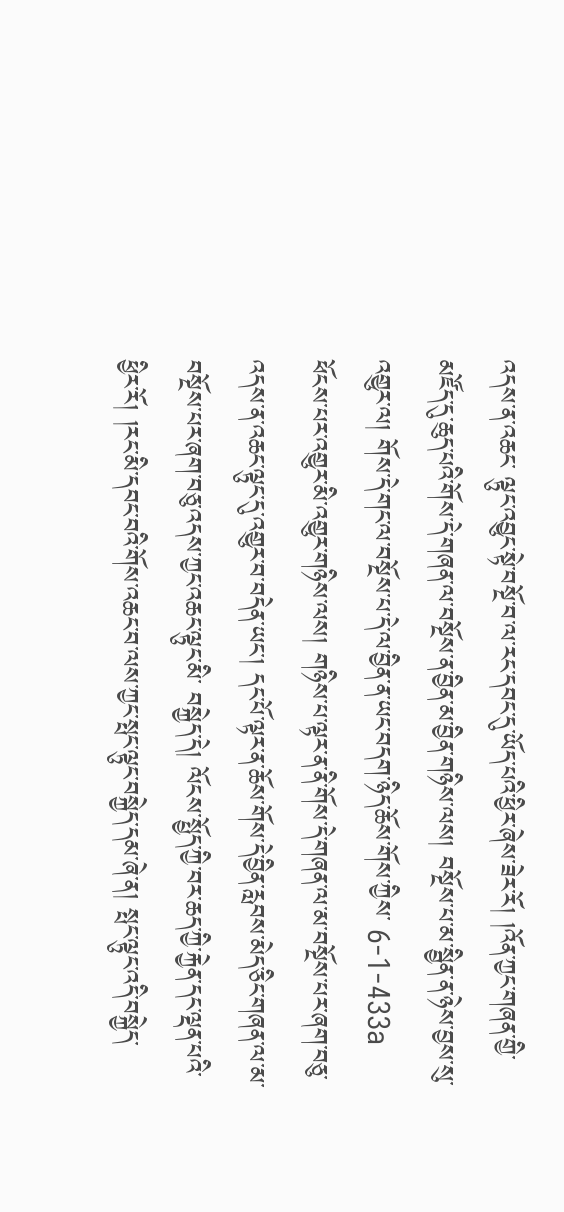འདས་ན་འཆང་ ལྟུང་འབྱུང་སྟེ་བསྔོ་བ་ལ་རང་དབང་དུ་ཡོད་པའི་ཕྱིར་ཞེས་ཟེར་རོ། །འོན་ཀྱང་གཞན་གྱི་མཛོད་དུ་ཆུད་པའི་གོས་དེ་གཞན་ལ་བསྔོས་ན་བྱིན་མ་བྱིན་གཉིས་ལས། བསྔོས་པ་མ་སྦྱིན་ན་ཉེས་བྱས་སུ་འགྱུར་ལ། གོས་དེ་གང་ལ་བསྔོས་པ་དེ་ལ་བྱིན་ན་ཡང་བདག་ཉིད་ཆོས་གོས་ཀྱིས་ 6-1-433a ཕོངས་པར་འགྱུར་མི་འགྱུར་གཉིས་ལས། གཉིས་པ་ལྟར་ན་ནི་གོས་དེ་གཞན་ལ་མ་བསྔོས་པར་ཞག་བཅུ་འདས་ན་འཆང་ལྟུང་དུ་འགྱུར་བ་བདེན་ཡང་། དང་པོ་ལྟར་ན་ཆོས་གོས་དེ་བྱིན་རླབས་མེད་ཅིང་གཞན་ལ་མ་བསྔོས་པར་ཞག་བཅུ་འདས་ཀྱང་འཆང་ལྟུང་མི་ བསྐྱེད་དེ། ལོངས་སྤྱོད་ཀྱི་བར་ཆད་ཀྱི་རྐྱེན་དང་ལྡན་པའི་ཕྱིར་རོ། །རང་མི་དབང་བའི་གོས་འཆང་བ་ལས་ཀྱང་སྤང་ལྟུང་བསྐྱེད་དམ་ཞེ་ན། སྤང་ལྟུང་འདི་བསྐྱེད་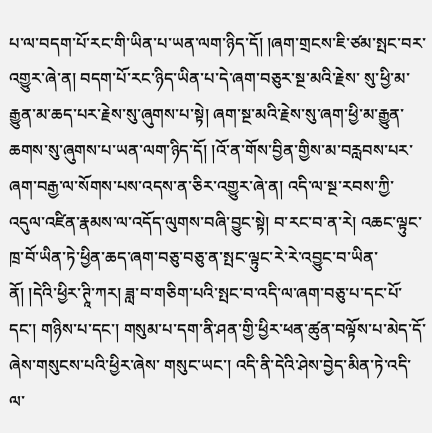པ་ལ་བདག་པོ་རང་གི་ཡིན་པ་ཡན་ལག་ཉིད་དོ། །ཞག་གྲངས་ཇི་ཙམ་སྤང་བར་འགྱུར་ཞེ་ན། བདག་པོ་རང་ཉིད་ཡིན་པ་དེ་ཞག་བཅུར་སྔ་མའི་རྗེས་ སུ་ཕྱི་མ་རྒྱུན་མ་ཆད་པར་རྗེས་སུ་ཞུགས་པ་སྟེ། ཞག་སྔ་མའི་རྗེས་སུ་ཞག་ཕྱི་མ་རྒྱུན་ཆགས་སུ་ཞུགས་པ་ཡན་ལག་ཉིད་དོ། །འོ་ན་གོས་བྱིན་གྱིས་མ་བརླབས་པར་ཞག་བརྒྱ་ལ་སོགས་པས་འདས་ན་ཅིར་འགྱུར་ཞེ་ན། འདི་ལ་སྔ་རབས་ཀྱི་འདུལ་འཛིན་རྣམས་ལ་འདོད་ལུགས་བཞི་བྱུང་སྟེ། བ་རང་བ་ན་རེ། འཆང་ལྟུང་ཁྲ་བོ་ཡིན་ཏེ་ཕྱིན་ཆད་ཞག་བཅུ་བཅུ་ན་སྤང་ལྟུང་རེ་རེ་འབྱུང་བ་ཡིན་ནོ། །དེའི་ཕྱིར་ཊཱི་ཀར། ཟླ་བ་གཅིག་པའི་སྤང་བ་འདི་ལ་ཞག་བཅུ་པ་དང་པོ་དང་། གཉིས་པ་དང་། གསུམ་པ་དག་ནི་ཤན་གྱི་ཕྱིར་ཕན་ཚུན་བལྟོས་པ་མེད་དོ་ཞེས་གསུངས་པའི་ཕྱིར་ཞེས་ གསུང་ཡང་། འདི་ནི་དེའི་ཤེས་བྱེད་མིན་ཏེ་འདི་ལ་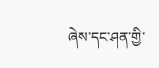ཞེས་དང་ཤན་གྱི་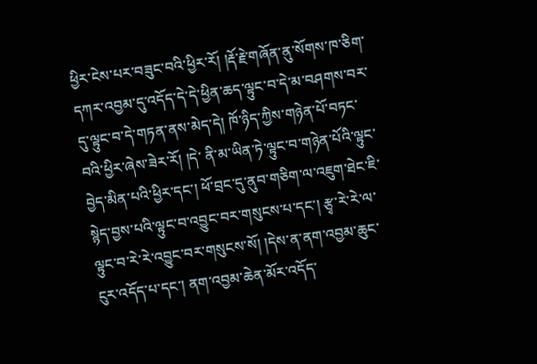ཕྱིར་ངེས་པར་བཟུང་བའི་ཕྱིར་རོ། །རྡོ་རྗེ་གཞོན་ནུ་སོགས་ཁ་ཅིག་དཀར་འབྱམ་དུ་འདོད་དེ་དེ་ཕྱིན་ཆད་ལྟུང་བ་དེ་མ་བཤགས་བར་དུ་ལྟུང་བ་དེ་གཏན་ནས་མེད་དེ། ཁོ་ཉིད་ཀྱིས་གཉེན་པོ་བཏང་བའི་ཕྱིར་ཞེས་ཟེར་རོ། །དེ་ ནི་མ་ཡིན་ཏེ་ལྟུང་བ་གཉེན་པོའི་ལྟུང་བྱེད་མིན་པའི་ཕྱིར་དང་། ཕོ་བྲང་དུ་ནུབ་གཅིག་ལ་འཇུག་ཐེང་ཇི་སྙེད་བྱས་པའི་ལྟུང་བ་འབྱུང་བར་གསུངས་པ་དང་། རྩྭ་རེ་རེ་ལ་ལྟུང་བ་རེ་རེ་འབྱུང་བར་གསུངས་སོ། །དེས་ན་ནག་འབྱམ་ཆུང་ངུར་འདོད་པ་དང་། ནག་འབྱམ་ཆེན་མོར་འདོད་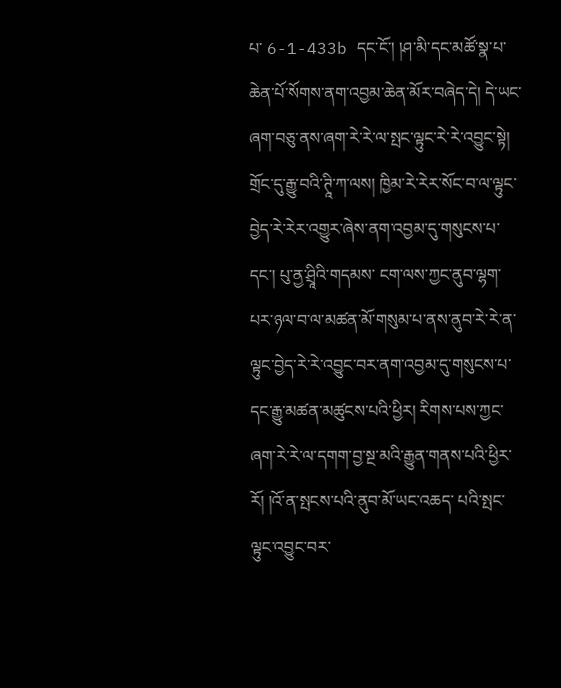པ་ 6-1-433b དང་ངོ་། །ཤ་མི་དང་མཚོ་སྣ་པ་ཆེན་པོ་སོགས་ནག་འབྱམ་ཆེན་མོར་བཞེད་དེ། དེ་ཡང་ཞག་བཅུ་ནས་ཞག་རེ་རེ་ལ་སྤང་ལྟུང་རེ་རེ་འབྱུང་སྟེ། གྲོང་དུ་རྒྱུ་བའི་ཊཱི་ཀ་ལས། ཁྱིམ་རེ་རེར་སོང་བ་ལ་ལྟུང་བྱེད་རེ་རེར་འགྱུར་ཞེས་ནག་འབྱམ་དུ་གསུངས་པ་དང་། པུ་ནྱ་ཤྲཱིའི་གདམས་ ངག་ལས་ཀྱང་ནུབ་ལྷག་པར་ཉལ་བ་ལ་མཚན་མོ་གསུམ་པ་ནས་ནུབ་རེ་རེ་ན་ལྟུང་བྱེད་རེ་རེ་འབྱུང་བར་ནག་འབྱམ་དུ་གསུངས་པ་དང་རྒྱུ་མཚན་མཚུངས་པའི་ཕྱིར། རིགས་པས་ཀྱང་ཞག་རེ་རེ་ལ་དགག་བྱ་སྔ་མའི་རྒྱུན་གནས་པའི་ཕྱིར་རོ། །འོ་ན་སྤངས་པའི་ནུབ་མོ་ཡང་འཆད་ པའི་སྤང་ལྟུང་འབྱུང་བར་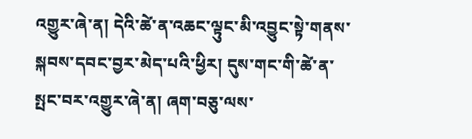འགྱུར་ཞེ་ན། དེའི་ཚེ་ན་འཆང་ལྟུང་མི་འབྱུང་སྟེ་གནས་སྐབས་དབང་བྱར་མེད་པའི་ཕྱིར། དུས་གང་གི་ཚེ་ན་སྤང་བར་འགྱུར་ཞེ་ན། ཞག་བཅུ་ལས་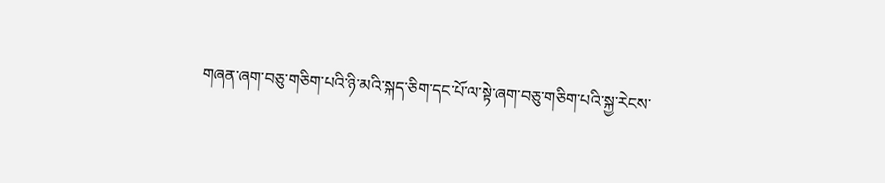གཞན་ཞག་བཅུ་གཅིག་པའི་ཉི་མའི་སྐད་ཅིག་དང་པོ་ལ་སྟེ་ཞག་བཅུ་གཅིག་པའི་སྐྱ་རེངས་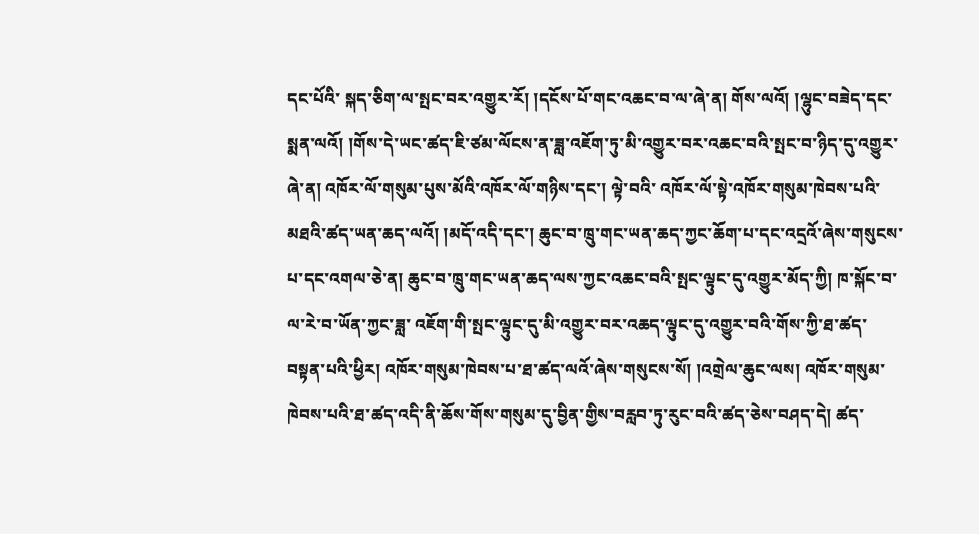དང་པོའི་ སྐད་ཅིག་ལ་སྤང་བར་འགྱུར་རོ། །དངོས་པོ་གང་འཆང་བ་ལ་ཞེ་ན། གོས་ལའོ། །ལྷུང་བཟེད་དང་སྨན་ལའོ། །གོས་དེ་ཡང་ཚད་ཇི་ཙམ་ལོངས་ན་ཟླ་འཇོག་ཏུ་མི་འགྱུར་བར་འཆང་བའི་སྤང་བ་ཉིད་དུ་འགྱུར་ཞེ་ན། འཁོར་ལོ་གསུམ་པུས་མོའི་འཁོར་ལོ་གཉིས་དང་། ལྟེ་བའི་ འཁོར་ལོ་སྟེ་འཁོར་གསུམ་ཁེབས་པའི་མཐའི་ཚད་ཡན་ཆད་ལའོ། །མདོ་འདི་དང་། ཆུང་བ་ཁྲུ་གང་ཡན་ཆད་ཀྱང་ཆོག་པ་དང་འདྲའོ་ཞེས་གསུངས་པ་དང་འགལ་ཅེ་ན། ཆུང་བ་ཁྲུ་གང་ཡན་ཆད་ལས་ཀྱང་འཆང་བའི་སྤང་ལྟུང་དུ་འགྱུར་མོད་ཀྱི། ཁ་སྐོང་བ་ལ་རེ་བ་ཡོན་ཀྱང་ཟླ་ འཇོག་གི་སྤང་ལྟུང་དུ་མི་འགྱུར་བར་འཆད་ལྟུང་དུ་འགྱུར་བའི་གོས་ཀྱི་ཐ་ཚད་བསྟན་པའི་ཕྱིར། འཁོར་གསུམ་ཁེབས་པ་ཐ་ཚད་ལའོ་ཞེས་གསུངས་སོ། །འགྲེལ་ཆུང་ལས། འཁོར་གསུམ་ཁེབས་པའི་ཐ་ཚད་འདི་ནི་ཆོས་གོས་གསུམ་དུ་བྱིན་གྱིས་བརླབ་ཏུ་རུང་བའི་ཚད་ཅེས་བཤད་དེ། ཚད་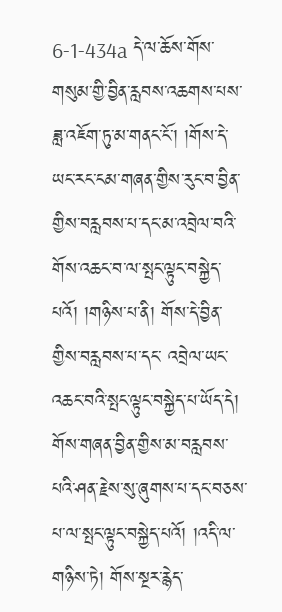6-1-434a དེ་ལ་ཆོས་གོས་གསུམ་གྱི་བྱིན་རླབས་འཆགས་པས་ཟླ་འཇོག་ཏུ་མ་གནང་ངོ་། །གོས་དེ་ཡང་རང་ངམ་གཞན་གྱིས་རུང་བ་བྱིན་གྱིས་བརླབས་པ་དང་མ་འབྲེལ་བའི་གོས་འཆང་བ་ལ་སྤང་ལྟུང་བསྐྱེད་པའོ། །གཉིས་པ་ནི། གོས་དེ་བྱིན་གྱིས་བརླབས་པ་དང་ འབྲེལ་ཡང་འཆང་བའི་སྤང་ལྟུང་བསྐྱེད་པ་ཡོད་དེ། གོས་གཞན་བྱིན་གྱིས་མ་བརླབས་པའི་ཤན་རྗེས་སུ་ཞུགས་པ་དང་བཅས་པ་ལ་སྤང་ལྟུང་བསྐྱེད་པའོ། །འདི་ལ་གཉིས་ཏེ། གོས་སྔར་རྙེད་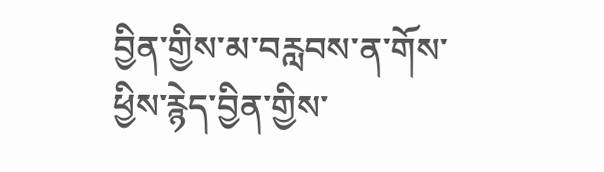བྱིན་གྱིས་མ་བརླབས་ན་གོས་ཕྱིས་རྙེད་བྱིན་གྱིས་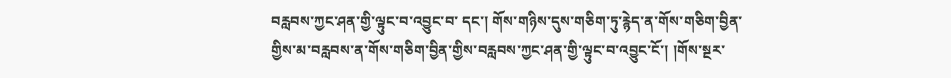བརླབས་ཀྱང་ཤན་གྱི་ལྟུང་བ་འབྱུང་བ་ དང་། གོས་གཉིས་དུས་གཅིག་ཏུ་རྙེད་ན་གོས་གཅིག་བྱིན་གྱིས་མ་བརླབས་ན་གོས་གཅིག་བྱིན་གྱིས་བརླབས་ཀྱང་ཤན་གྱི་ལྟུང་བ་འབྱུང་ངོ་། །གོས་སྔར་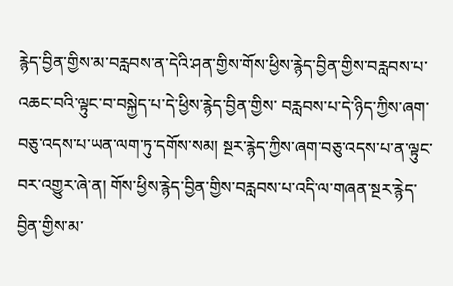རྙེད་བྱིན་གྱིས་མ་བརླབས་ན་དེའི་ཤན་གྱིས་གོས་ཕྱིས་རྙེད་བྱིན་གྱིས་བརླབས་པ་འཆང་བའི་ལྟུང་བ་བསྐྱེད་པ་དེ་ཕྱིས་རྙེད་བྱིན་གྱིས་ བརླབས་པ་དེ་ཉིད་ཀྱིས་ཞག་བཅུ་འདས་པ་ཡན་ལག་ཏུ་དགོས་སམ། སྔར་རྙེད་ཀྱིས་ཞག་བཅུ་འདས་པ་ན་ལྟུང་བར་འགྱུར་ཞེ་ན། གོས་ཕྱིས་རྙེད་བྱིན་གྱིས་བརླབས་པ་འདི་ལ་གཞན་སྔར་རྙེད་བྱིན་གྱིས་མ་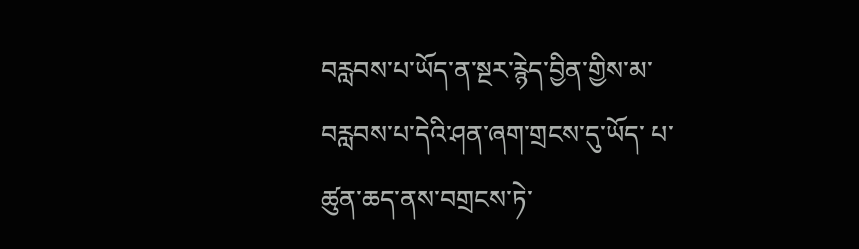བརླབས་པ་ཡོད་ན་སྔར་རྙེད་བྱིན་གྱིས་མ་བརླབས་པ་དེའི་ཤན་ཞག་གྲངས་དུ་ཡོད་ པ་ཚུན་ཆད་ནས་བགྲངས་ཏེ་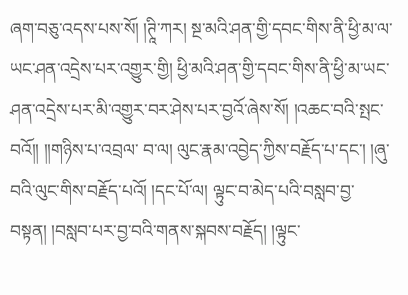ཞག་བཅུ་འདས་པས་སོ། །ཊཱི་ཀར། སྔ་མའི་ཤན་གྱི་དབང་གིས་ནི་ཕྱི་མ་ལ་ཡང་ཤན་འདྲེས་པར་འགྱུར་གྱི། ཕྱི་མའི་ཤན་གྱི་དབང་གིས་ནི་ཕྱི་མ་ཡང་ཤན་འདྲེས་པར་མི་འགྱུར་བར་ཤེས་པར་བྱའོ་ཞེས་སོ། །འཆང་བའི་སྤང་བའོ།། །།གཉིས་པ་འབྲལ་ བ་ལ། ལུང་རྣམ་འབྱེད་ཀྱིས་བརྗོད་པ་དང་། །ཞུ་བའི་ལུང་གིས་བརྗོད་པའོ། །དང་པོ་ལ། ལྟུང་བ་མེད་པའི་བསླབ་བྱ་བསྟན། །བསླབ་པར་བྱ་བའི་གནས་སྐབས་བརྗོད། །ལྟུང་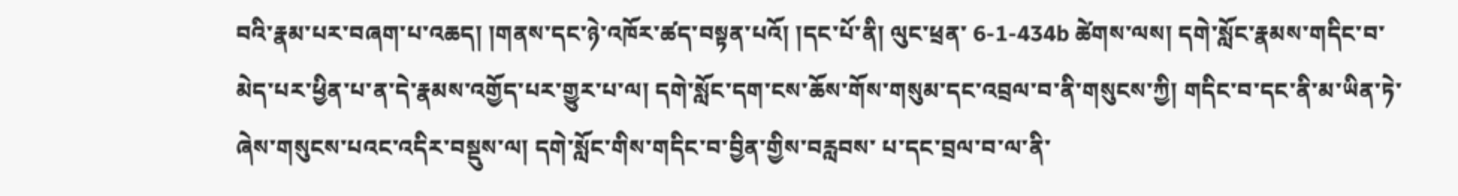བའི་རྣམ་པར་བཞག་པ་འཆད། །གནས་དང་ཉེ་འཁོར་ཚད་བསྟན་པའོ། །དང་པོ་ནི། ལུང་ཕྲན་ 6-1-434b ཚེགས་ལས། དགེ་སློང་རྣམས་གདིང་བ་མེད་པར་ཕྱིན་པ་ན་དེ་རྣམས་འགྱོད་པར་གྱུར་པ་ལ། དགེ་སློང་དག་ངས་ཆོས་གོས་གསུམ་དང་འབྲལ་བ་ནི་གསུངས་ཀྱི། གདིང་བ་དང་ནི་མ་ཡིན་ཏེ་ཞེས་གསུངས་པའང་འདིར་བསྡུས་ལ། དགེ་སློང་གིས་གདིང་བ་བྱིན་གྱིས་བརླབས་ པ་དང་བྲལ་བ་ལ་ནི་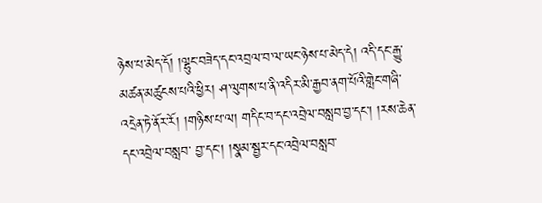ཉེས་པ་མེད་དོ། །ལྷུང་བཟེད་དང་འབྲལ་བ་ལ་ཡང་ཉེས་པ་མེད་དེ། འདི་དང་རྒྱུ་མཚན་མཚུངས་པའི་ཕྱིར། ཤ་ལུགས་པ་ནི་འདིར་མི་རྒྱབ་ནག་པོའི་གླེང་གཞི་འདྲེན་ཏེ་ནོར་རོ། །གཉིས་པ་ལ། གདིང་བ་དང་འབྲེལ་བསླབ་བྱ་དང་། །རས་ཆེན་དང་འབྲེལ་བསླབ་ བྱ་དང་། །སྣམ་སྦྱར་དང་འབྲེལ་བསླབ་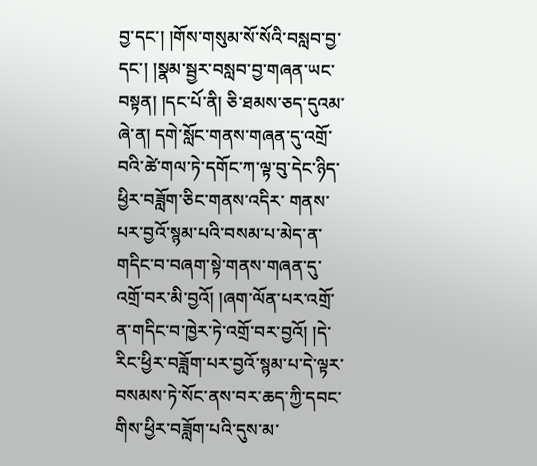བྱ་དང་། །གོས་གསུམ་སོ་སོའི་བསླབ་བྱ་དང་། །སྣམ་སྦྱར་བསླབ་བྱ་གཞན་ཡང་བསྟན། །དང་པོ་ནི། ཅི་ཐམས་ཅད་དུའམ་ཞེ་ན། དགེ་སློང་གནས་གཞན་དུ་འགྲོ་བའི་ཚེ་གལ་ཏེ་དགོང་ཀ་ལྟ་བུ་དེང་ཉིད་ཕྱིར་བཟློག་ཅིང་གནས་འདིར་ གནས་པར་བྱའོ་སྙམ་པའི་བསམ་པ་མེད་ན་གདིང་བ་བཞག་སྟེ་གནས་གཞན་དུ་འགྲོ་བར་མི་བྱའོ། །ཞག་ལོན་པར་འགྲོ་ན་གདིང་བ་ཁྱེར་ཏེ་འགྲོ་བར་བྱའོ། །དེ་རིང་ཕྱིར་བཟློག་པར་བྱའོ་སྙམ་པ་དེ་ལྟར་བསམས་ཏེ་སོང་ནས་བར་ཆད་ཀྱི་དབང་གིས་ཕྱིར་བཟློག་པའི་དུས་མ་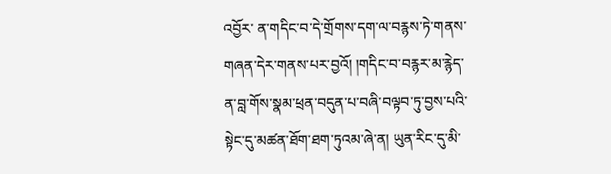འབྱོར་ ན་གདིང་བ་དེ་གྲོགས་དག་ལ་བརྙས་ཏེ་གནས་གཞན་དེར་གནས་པར་བྱའོ། །གདིང་བ་བརྙར་མ་རྙེད་ན་བླ་གོས་སྣམ་ཕྲན་བདུན་པ་བཞི་བལྟབ་ཏུ་བྱས་པའི་སྟེང་དུ་མཚན་ཐོག་ཐག་ཏུའམ་ཞེ་ན། ཡུན་རིང་དུ་མི་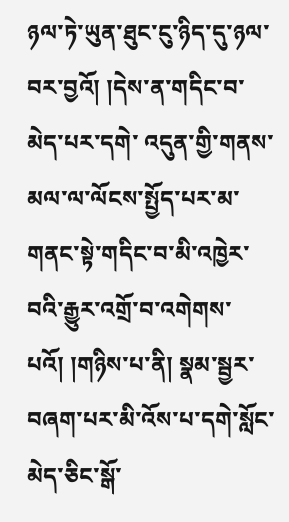ཉལ་ཏེ་ཡུན་ཐུང་ངུ་ཉིད་དུ་ཉལ་བར་བྱའོ། །དེས་ན་གདིང་བ་མེད་པར་དགེ་ འདུན་གྱི་གནས་མལ་ལ་ལོངས་སྤྱོད་པར་མ་གནང་སྟེ་གདིང་བ་མི་འཁྱེར་བའི་རྒྱུར་འགྲོ་བ་འགེགས་པའོ། །གཉིས་པ་ནི། སྣམ་སྦྱར་བཞག་པར་མི་འོས་པ་དགེ་སློང་མེད་ཅིང་སྒོ་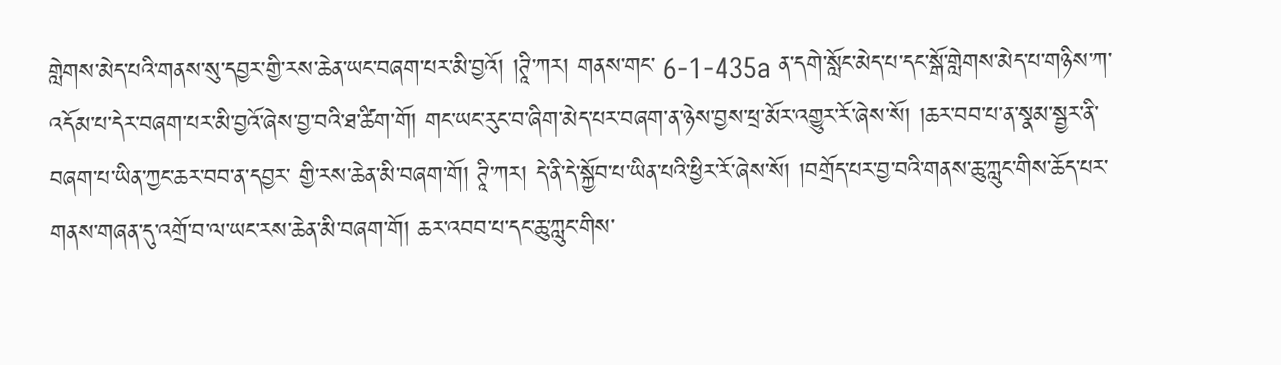གླེགས་མེད་པའི་གནས་སུ་དབྱར་གྱི་རས་ཆེན་ཡང་བཞག་པར་མི་བྱའོ། །ཊཱི་ཀར། གནས་གང་ 6-1-435a ན་དགེ་སློང་མེད་པ་དང་སྒོ་གླེགས་མེད་པ་གཉིས་ཀ་འདོམ་པ་དེར་བཞག་པར་མི་བྱའོ་ཞེས་བྱ་བའི་ཐ་ཚིག་གོ། གང་ཡང་རུང་བ་ཞིག་མེད་པར་བཞག་ན་ཉེས་བྱས་ཕྲ་མོར་འགྱུར་རོ་ཞེས་སོ། །ཆར་བབ་པ་ན་སྣམ་སྦྱར་ནི་བཞག་པ་ཡིན་ཀྱང་ཆར་བབ་ན་དབྱར་ གྱི་རས་ཆེན་མི་བཞག་གོ། ཊཱི་ཀར། དེ་ནི་དེ་སྐྱོབ་པ་ཡིན་པའི་ཕྱིར་རོ་ཞེས་སོ། །བགྲོད་པར་བྱ་བའི་གནས་ཆུ་ཀླུང་གིས་ཆོད་པར་གནས་གཞན་དུ་འགྲོ་བ་ལ་ཡང་རས་ཆེན་མི་བཞག་གོ། ཆར་འབབ་པ་དང་ཆུ་ཀླུང་གིས་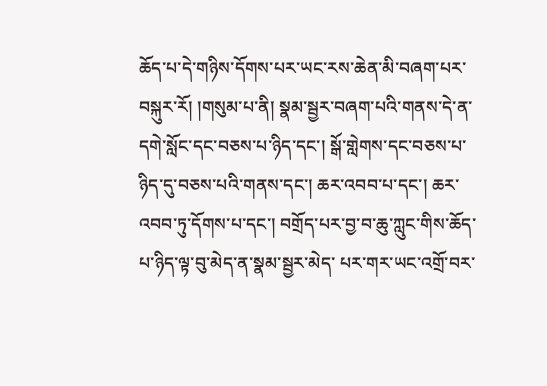ཆོད་པ་དེ་གཉིས་དོགས་པར་ཡང་རས་ཆེན་མི་བཞག་པར་ བསྐུར་རོ། །གསུམ་པ་ནི། སྣམ་སྦྱར་བཞག་པའི་གནས་དེ་ན་དགེ་སློང་དང་བཅས་པ་ཉིད་དང་། སྒོ་གླེགས་དང་བཅས་པ་ཉིད་དུ་བཅས་པའི་གནས་དང་། ཆར་འབབ་པ་དང་། ཆར་འབབ་ཏུ་དོགས་པ་དང་། བགྲོད་པར་བྱ་བ་ཆུ་ཀླུང་གིས་ཆོད་པ་ཉིད་ལྟ་བུ་མེད་ན་སྣམ་སྦྱར་མེད་ པར་གར་ཡང་འགྲོ་བར་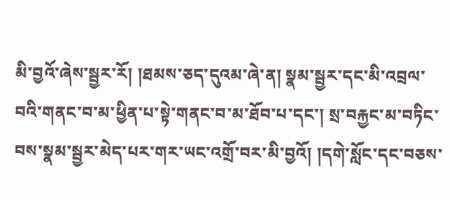མི་བྱའོ་ཞེས་སྦྱར་རོ། །ཐམས་ཅད་དུའམ་ཞེ་ན། སྣམ་སྦྱར་དང་མི་འབྲལ་བའི་གནང་བ་མ་ཕྱིན་པ་སྟེ་གནང་བ་མ་ཐོབ་པ་དང་། སྲ་བརྐྱང་མ་བཏིང་བས་སྣམ་སྦྱར་མེད་པར་གར་ཡང་འགྲོ་བར་མི་བྱའོ། །དགེ་སློང་དང་བཅས་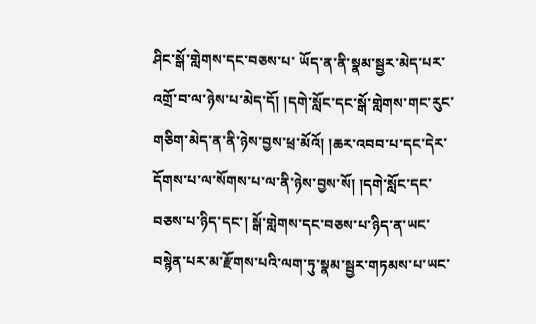ཤིང་སྒོ་གླེགས་དང་བཅས་པ་ ཡོད་ན་ནི་སྣམ་སྦྱར་མེད་པར་འགྲོ་བ་ལ་ཉེས་པ་མེད་དོ། །དགེ་སློང་དང་སྒོ་གླེགས་གང་རུང་གཅིག་མེད་ན་ནི་ཉེས་བྱས་ཕྲ་མོའོ། །ཆར་འབབ་པ་དང་དེར་དོགས་པ་ལ་སོགས་པ་ལ་ནི་ཉེས་བྱས་སོ། །དགེ་སློང་དང་བཅས་པ་ཉིད་དང་། སྒོ་གླེགས་དང་བཅས་པ་ཉིད་ན་ཡང་ བསྙེན་པར་མ་རྫོགས་པའི་ལག་ཏུ་སྣམ་སྦྱར་གཏམས་པ་ཡང་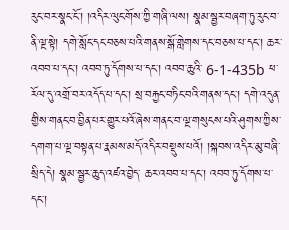རུང་བར་སྣང་ངོ་། །འདིར་ལུང་གོས་ཀྱི་གཞི་ལས། སྣམ་སྦྱར་བཞག་ཏུ་རུང་བ་ནི་ལྔ་སྟེ། དགེ་སློང་དང་བཅས་པའི་གནས་སྒོ་གླེགས་དང་བཅས་པ་དང་། ཆར་འབབ་པ་དང་། འབབ་ཏུ་དོགས་པ་དང་། འབབ་ཆུའི་ 6-1-435b ཕ་རོལ་དུ་འགྲོ་བར་འདོད་པ་དང་། སྲ་བརྐྱང་བཏིང་བའི་གནས་དང་། དགེ་འདུན་གྱིས་གནང་བ་བྱིན་པར་གྱུར་པའོ་ཞེས་གནང་བ་ལྔ་གསུངས་པའི་ཤུགས་ཀྱིས་དགག་པ་ལྔ་བསྟན་པ་རྣམས་མདོ་འདིར་བསྡུས་པའོ། །སྐབས་འདིར་མུ་བཞི་སྲིད་དེ། སྣམ་སྦྱར་ཆུད་འཛའ་བྱེད་ ཆར་འབབ་པ་དང་། འབབ་ཏུ་དོགས་པ་དང་།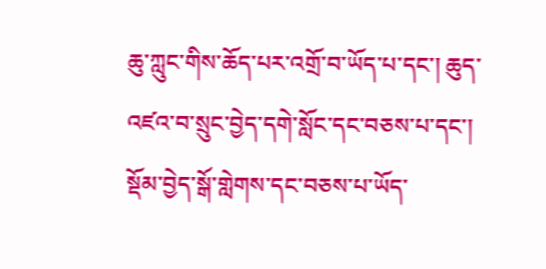ཆུ་ཀླུང་གིས་ཆོད་པར་འགྲོ་བ་ཡོད་པ་དང་། ཆུད་འཛའ་བ་སྲུང་བྱེད་དགེ་སློང་དང་བཅས་པ་དང་། སྡོམ་བྱེད་སྒོ་གླེགས་དང་བཅས་པ་ཡོད་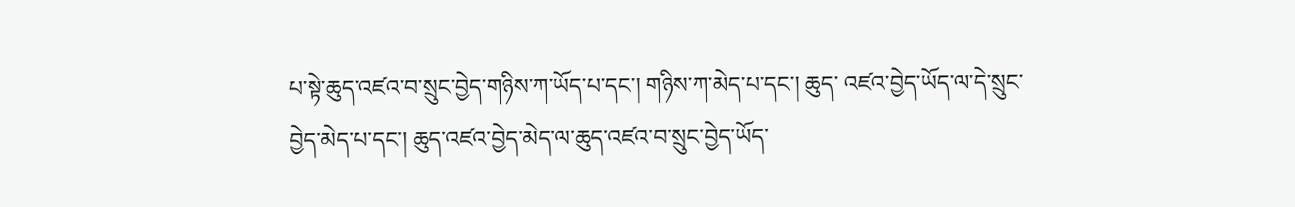པ་སྟེ་ཆུད་འཛའ་བ་སྲུང་བྱེད་གཉིས་ཀ་ཡོད་པ་དང་། གཉིས་ཀ་མེད་པ་དང་། ཆུད་ འཛའ་བྱེད་ཡོད་ལ་དེ་སྲུང་བྱེད་མེད་པ་དང་། ཆུད་འཛའ་བྱེད་མེད་ལ་ཆུད་འཛའ་བ་སྲུང་བྱེད་ཡོད་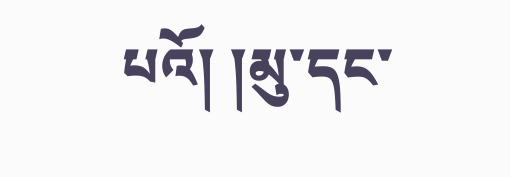པའོ། །མུ་དང་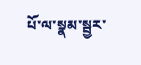པོ་ལ་སྣམ་སྦྱར་